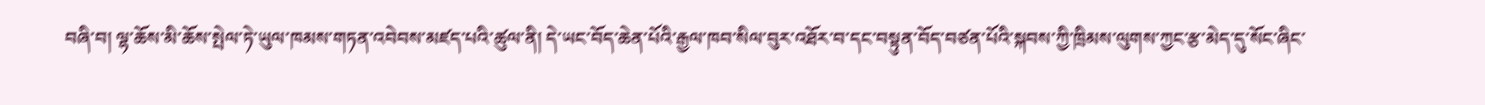བཞི་བ། ལྷ་ཆོས་མི་ཆོས་སྤེལ་ཏེ་ཡུལ་ཁམས་གཏན་འབེབས་མཛད་པའི་ཚུལ་ནི། དེ་ཡང་བོད་ཆེན་པོའི་རྒྱལ་ཁབ་སིལ་བུར་འཐོར་བ་དང་བསྟུན་བོད་བཙན་པོའི་སྐབས་ཀྱི་ཁྲིམས་ལུགས་ཀྱང་རྩ་མེད་དུ་སོང་ཞིང་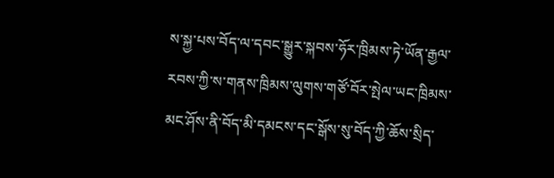ས་སྐྱ་པས་བོད་ལ་དབང་སྒྱུར་སྐབས་ཧོར་ཁྲིམས་ཏེ་ཡོན་རྒྱལ་རབས་ཀྱི་ས་གནས་ཁྲིམས་ལུགས་གཙོ་བོར་སྤེལ་ཡང་ཁྲིམས་མང་ཤོས་ནི་བོད་མི་དམངས་དང་སྒོས་སུ་བོད་ཀྱི་ཆོས་སྲིད་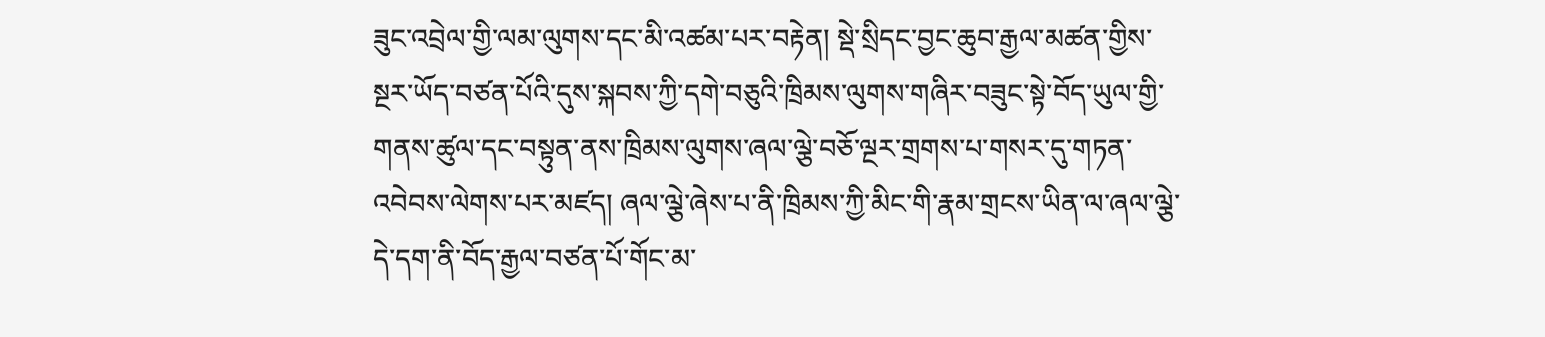ཟུང་འབྲེལ་གྱི་ལམ་ལུགས་དང་མི་འཚམ་པར་བརྟེན། སྡེ་སྲིདང་བྱང་ཆུབ་རྒྱལ་མཚན་གྱིས་སྔར་ཡོད་བཙན་པོའི་དུས་སྐབས་ཀྱི་དགེ་བཅུའི་ཁྲིམས་ལུགས་གཞིར་བཟུང་སྟེ་བོད་ཡུལ་གྱི་གནས་ཚུལ་དང་བསྟུན་ནས་ཁྲིམས་ལུགས་ཞལ་ལྕེ་བཅོ་ལྔར་གྲགས་པ་གསར་དུ་གཏན་འབེབས་ལེགས་པར་མཛད། ཞལ་ལྕེ་ཞེས་པ་ནི་ཁྲིམས་ཀྱི་མིང་གི་རྣམ་གྲངས་ཡིན་ལ་ཞལ་ལྕེ་དེ་དག་ནི་བོད་རྒྱལ་བཙན་པོ་གོང་མ་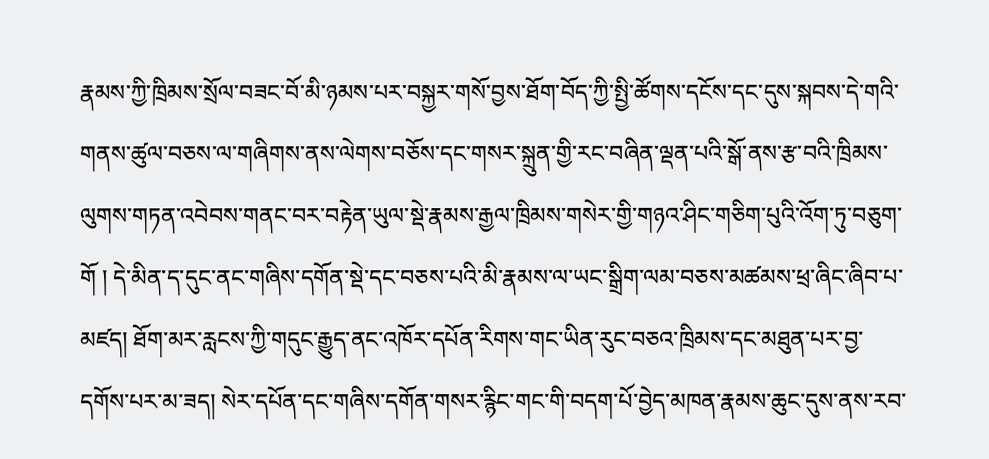རྣམས་ཀྱི་ཁྲིམས་སྲོལ་བཟང་བོ་མི་ཉམས་པར་བསྐྱར་གསོ་བྱས་ཐོག་བོད་ཀྱི་སྤྱི་ཚོགས་དངོས་དང་དུས་སྐབས་དེ་གའི་གནས་ཚུལ་བཅས་ལ་གཞིགས་ནས་ལེགས་བཅོས་དང་གསར་སྐྲུན་གྱི་རང་བཞིན་ལྡན་པའི་སྒོ་ནས་རྩ་བའི་ཁྲིམས་ལུགས་གཏན་འབེབས་གནང་བར་བརྟེན་ཡུལ་སྡེ་རྣམས་རྒྱལ་ཁྲིམས་གསེར་གྱི་གཉའ་ཤིང་གཅིག་པུའི་འོག་ཏུ་བཅུག་གོ ། དེ་མིན་ད་དུང་ནང་གཞིས་དགོན་སྡེ་དང་བཅས་པའི་མི་རྣམས་ལ་ཡང་སྒྲིག་ལམ་བཅས་མཚམས་ཕྲ་ཞིང་ཞིབ་པ་མཛད། ཐོག་མར་རླངས་ཀྱི་གདུང་རྒྱུད་ནང་འཁོར་དཔོན་རིགས་གང་ཡིན་རུང་བཅའ་ཁྲིམས་དང་མཐུན་པར་བྱ་དགོས་པར་མ་ཟད། སེར་དཔོན་དང་གཞིས་དགོན་གསར་རྙིང་གང་གི་བདག་པོ་བྱེད་མཁན་རྣམས་ཆུང་དུས་ནས་རབ་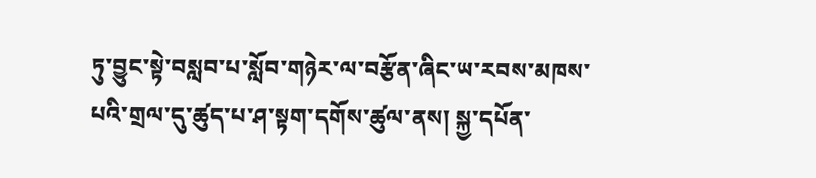ཏུ་བྱུང་སྟེ་བསླབ་པ་སློབ་གཉེར་ལ་བརྩོན་ཞིང་ཡ་རབས་མཁས་པའི་གྲལ་དུ་ཚུད་པ་ཤ་སྟག་དགོས་ཚུལ་ནས། སྐྱ་དཔོན་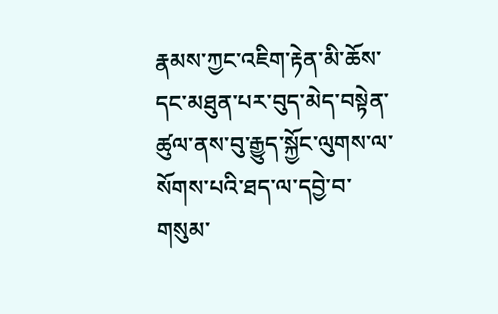རྣམས་ཀྱང་འཇིག་རྟེན་མི་ཆོས་དང་མཐུན་པར་བུད་མེད་བསྟེན་ཚུལ་ནས་བུ་རྒྱུད་སྐྱོང་ལུགས་ལ་སོགས་པའི་ཐད་ལ་དབྱེ་བ་གསུམ་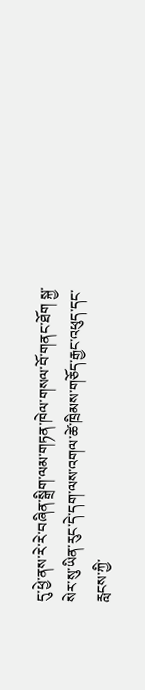དུ་ཕྱེ་ནས་རེ་རེ་བཞིན་སྒྲིག་ལམ་གཏན་ཁེལ་གསལ་བོ་གནང་ཐོག སྐྱ་སེར་སུ་ཡིན་རུང་དེ་དག་ལས་འགལ་ཚེ་ཁྲིམས་གཅོད་རྒྱང་འཕུད་དང་རླངས་ཀྱི་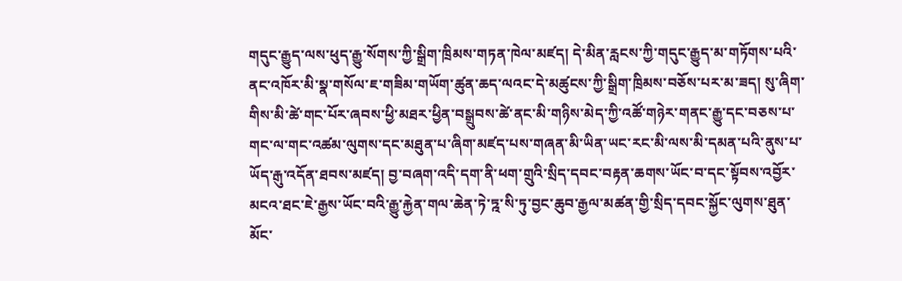གདུང་རྒྱུད་ལས་ཕུད་རྒྱུ་སོགས་ཀྱི་སྒྲིག་ཁྲིམས་གཏན་ཁེལ་མཛད། དེ་མིན་རླངས་ཀྱི་གདུང་རྒྱུད་མ་གཏོགས་པའི་ནང་འཁོར་མི་སྣ་གསོལ་ཇ་གཟིམ་གཡོག་ཚུན་ཆད་ལའང་དེ་མཚུངས་ཀྱི་སྒྲིག་ཁྲིམས་བཅོས་པར་མ་ཟད། སུ་ཞིག་གིས་མི་ཚེ་གང་པོར་ཞབས་ཕྱི་མཐར་ཕྱིན་བསྒྲུབས་ཚེ་ནང་མི་གཉིས་མེད་ཀྱི་འཚོ་གཉེར་གནང་རྒྱུ་དང་བཅས་པ་གང་ལ་གང་འཚམ་ལུགས་དང་མཐུན་པ་ཞིག་མཛད་པས་གཞན་མི་ཡིན་ཡང་རང་མི་ལས་མི་དམན་པའི་ནུས་པ་ཡོད་རྒུ་འདོན་ཐབས་མཛད། བྱ་བཞག་འདི་དག་ནི་ཕག་གྲུའི་སྲིད་དབང་བརྟན་ཆགས་ཡོང་བ་དང་སྟོབས་འབྱོར་མངའ་ཐང་ཇེ་རྒྱས་ཡོང་བའི་རྒྱུ་རྐྱེན་གལ་ཆེན་ཏེ་ཏྰ་སི་ཏུ་བྱང་ཆུབ་རྒྱལ་མཚན་གྱི་སྲིད་དབང་སྐྱོང་ལུགས་ཐུན་མོང་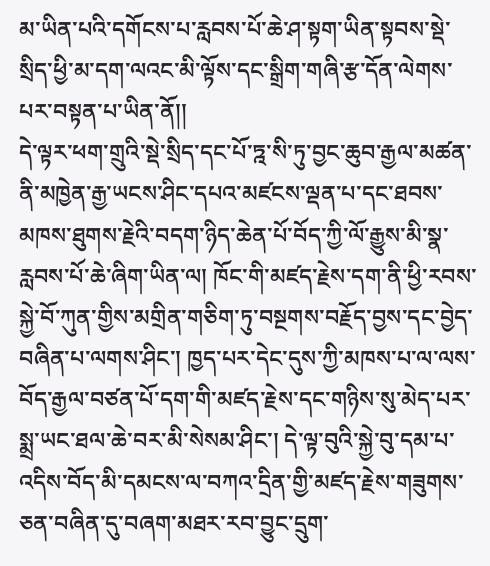མ་ཡིན་པའི་དགོངས་པ་རླབས་པོ་ཆེ་ཤ་སྟག་ཡིན་སྟབས་སྡེ་སྲིད་ཕྱི་མ་དག་ལའང་མི་ལྟོས་དང་སྒྲིག་གཞི་རྩ་དོན་ལེགས་པར་བསྟན་པ་ཡིན་ནོ།།
དེ་ལྟར་ཕག་གྲུའི་སྡེ་སྲིད་དང་པོ་ཏྰ་སི་ཏུ་བྱང་ཆུབ་རྒྱལ་མཚན་ནི་མཁྱེན་རྒྱ་ཡངས་ཤིང་དཔའ་མཛངས་ལྡན་པ་དང་ཐབས་མཁས་ཐུགས་རྗེའི་བདག་ཉིད་ཆེན་པོ་བོད་ཀྱི་ལོ་རྒྱུས་མི་སྣ་རླབས་པོ་ཆེ་ཞིག་ཡིན་ལ། ཁོང་གི་མཛད་རྗེས་དག་ནི་ཕྱི་རབས་སྐྱེ་བོ་ཀུན་གྱིས་མགྲིན་གཅིག་ཏུ་བསྔགས་བརྗོད་བྱས་དང་བྱེད་བཞིན་པ་ལགས་ཤིང་། ཁྱད་པར་དེང་དུས་ཀྱི་མཁས་པ་ལ་ལས་བོད་རྒྱལ་བཙན་པོ་དག་གི་མཛད་རྗེས་དང་གཉིས་སུ་མེད་པར་སྨྲ་ཡང་ཐལ་ཆེ་བར་མི་སེསམ་ཤིང་། དེ་ལྟ་བུའི་སྐྱེ་བུ་དམ་པ་འདིས་བོད་མི་དམངས་ལ་བཀའ་དྲིན་གྱི་མཛད་རྗེས་གཟུགས་ཅན་བཞིན་དུ་བཞག་མཐར་རབ་བྱུང་དྲུག་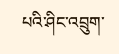པའི་ཤིང་འབྲུག་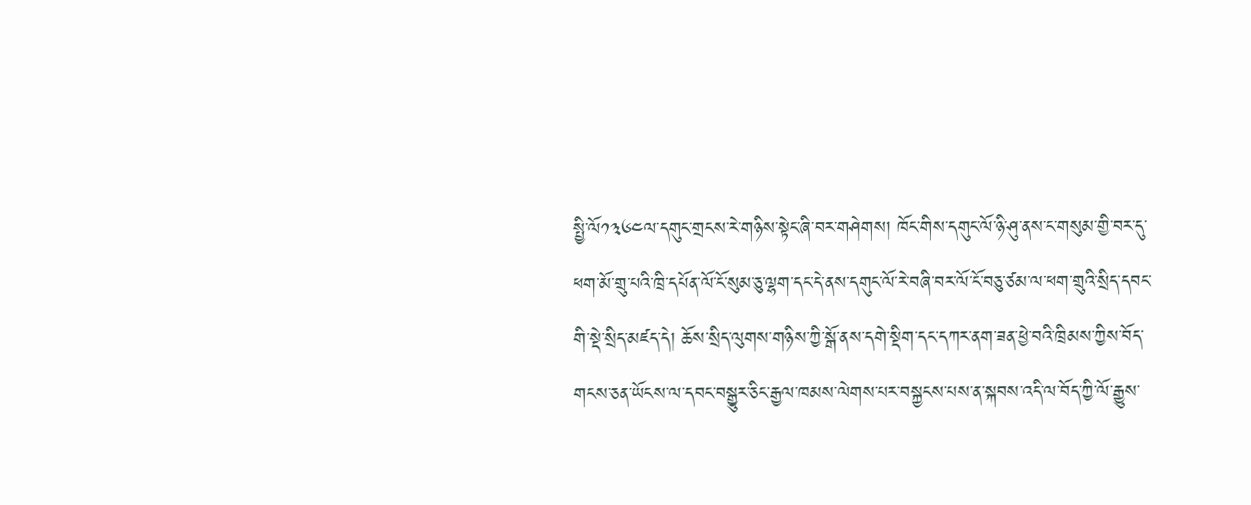སྤྱི་ལོ༡༣༦༤ལ་དགུང་གྲངས་རེ་གཉིས་སྟེང་ཞི་བར་གཤེགས། ཁོང་གིས་དགུང་ལོ་ཉི་ཤུ་ནས་ང་གསུམ་གྱི་བར་དུ་ཕག་མོ་གྲུ་པའི་ཁྲི་དཔོན་ལོ་ངོ་སུམ་ཅུ་ལྷག་དང་དེ་ནས་དགུང་ལོ་རེ་བཞི་བར་ལོ་ངོ་བཅུ་ཙམ་ལ་ཕག་གྲུའི་སྲིད་དབང་གི་སྡེ་སྲིད་མཛད་དེ། ཆོས་སྲིད་ལུགས་གཉིས་ཀྱི་སྒོ་ནས་དགེ་སྡིག་དང་དཀར་ནག་ཟན་ཕྱེ་བའི་ཁྲིམས་ཀྱིས་བོད་གངས་ཅན་ཡོངས་ལ་དབང་བསྒྱུར་ཅིང་རྒྱལ་ཁམས་ལེགས་པར་བསྐྱངས་པས་ན་སྐབས་འདི་ལ་བོད་ཀྱི་ལོ་རྒྱུས་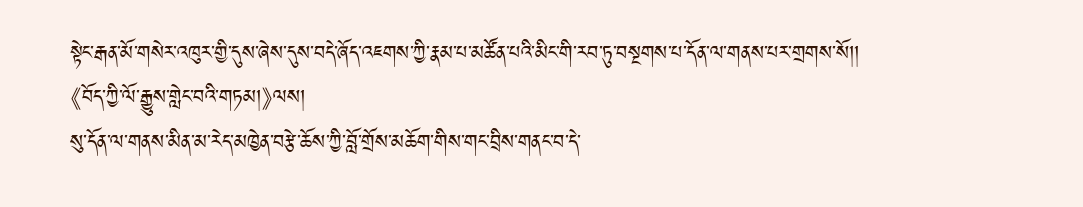སྟེང་རྒན་མོ་གསེར་འཁུར་གྱི་དུས་ཞེས་དུས་བདེ་ཞོད་འཇགས་ཀྱི་རྣམ་པ་མཚོན་པའི་མིང་གི་རབ་ཏུ་བསྔགས་པ་དོན་ལ་གནས་པར་གྲགས་སོ།།
《བོད་ཀྱི་ལོ་རྒྱུས་གླེང་བའི་གཏམ།》ལས།
སུ་དོན་ལ་གནས་མིན་མ་རེད་མཁྱེན་བརྩེ་ཆོས་ཀྱི་བློ་གྲོས་མཆོག་གིས་གང་བྲིས་གནང་བ་དེ་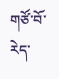གཙོ་བོ་རེད་